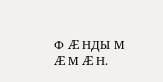Ф Æ НДЫ М Æ М Æ Н.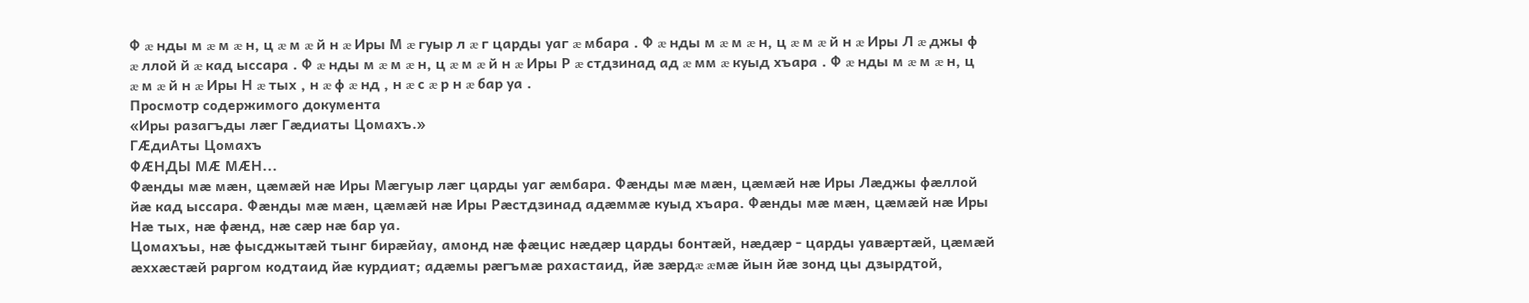Ф æ нды м æ м æ н, ц æ м æ й н æ Иры М æ гуыр л æ г царды уаг æ мбара . Ф æ нды м æ м æ н, ц æ м æ й н æ Иры Л æ джы ф æ ллой й æ кад ыссара . Ф æ нды м æ м æ н, ц æ м æ й н æ Иры Р æ стдзинад ад æ мм æ куыд хъара . Ф æ нды м æ м æ н, ц æ м æ й н æ Иры Н æ тых , н æ ф æ нд , н æ с æ р н æ бар уа .
Просмотр содержимого документа
«Иры разагъды лæг Гæдиаты Цомахъ.»
ГӔдиАты Цомахъ
ФÆНДЫ МÆ МÆН...
Фæнды мæ мæн, цæмæй нæ Иры Мæгуыр лæг царды уаг æмбара. Фæнды мæ мæн, цæмæй нæ Иры Лæджы фæллой йæ кад ыссара. Фæнды мæ мæн, цæмæй нæ Иры Рæстдзинад адæммæ куыд хъара. Фæнды мæ мæн, цæмæй нæ Иры Нæ тых, нæ фæнд, нæ сæр нæ бар уа.
Цомахъы, нæ фысджытæй тынг бирæйау, амонд нæ фæцис нæдæр царды бонтæй, нæдæр - царды уавæртæй, цæмæй æххæстæй раргом кодтаид йæ курдиат; адæмы рæгъмæ рахастаид, йæ зæрдæ æмæ йын йæ зонд цы дзырдтой,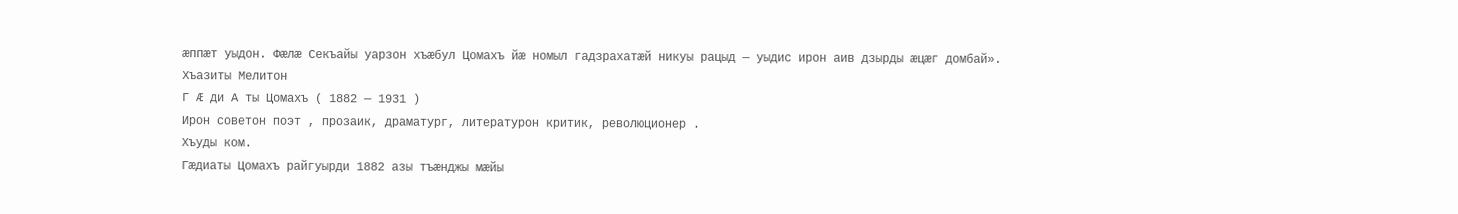æппæт уыдон. Фæлæ Секъайы уарзон хъæбул Цомахъ йæ номыл гадзрахатæй никуы рацыд — уыдис ирон аив дзырды æцæг домбай».
Хъазиты Мелитон
Г Ӕ ди А ты Цомахъ ( 1882 — 1931 )
Ирон советон поэт , прозаик, драматург, литературон критик, революционер .
Хъуды ком.
Гӕдиаты Цомахъ райгуырди 1882 азы тъӕнджы мӕйы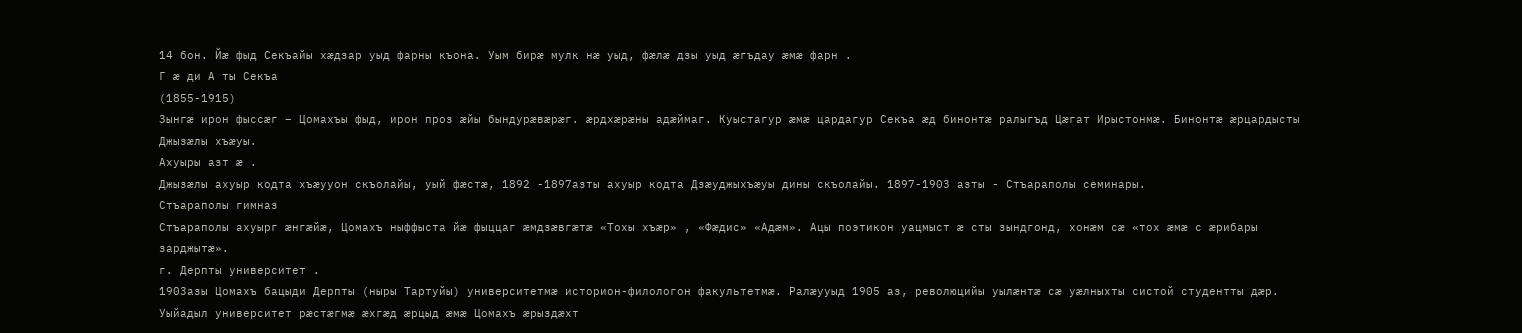14 бон. Йӕ фыд Секъайы хӕдзар уыд фарны къона. Уым бирӕ мулк нӕ уыд, фӕлӕ дзы уыд ӕгъдау ӕмӕ фарн .
Г ӕ ди А ты Секъа
(1855-1915)
Зынгӕ ирон фыссӕг – Цомахъы фыд, ирон проз ӕйы бындурӕвӕрӕг. ӕрдхӕрӕны адӕймаг. Куыстагур ӕмӕ цардагур Секъа ӕд бинонтӕ ралыгъд Цӕгат Ирыстонмӕ. Бинонтӕ ӕрцардысты Джызӕлы хъӕуы.
Ахуыры азт ӕ .
Джызӕлы ахуыр кодта хъӕууон скъолайы, уый фӕстӕ, 1892 -1897азты ахуыр кодта Дзӕуджыхъӕуы дины скъолайы. 1897-1903 азты - Стъараполы семинары.
Стъараполы гимназ
Стъараполы ахуырг ӕнгӕйӕ, Цомахъ ныффыста йӕ фыццаг ӕмдзӕвгӕтӕ «Тохы хъæр» , «Фæдис» «Адæм». Ацы поэтикон уацмыст ӕ сты зындгонд, хонӕм сӕ «тох ӕмӕ с ӕрибары зарджытӕ».
г. Дерпты университет .
1903азы Цомахъ бацыди Дерпты (ныры Тартуйы) университетмӕ историон-филологон факультетмӕ. Ралӕууыд 1905 аз, революцийы уылӕнтӕ сӕ уӕлныхты систой студентты дӕр. Уыйадыл университет рӕстӕгмӕ ӕхгӕд ӕрцыд ӕмӕ Цомахъ ӕрыздӕхт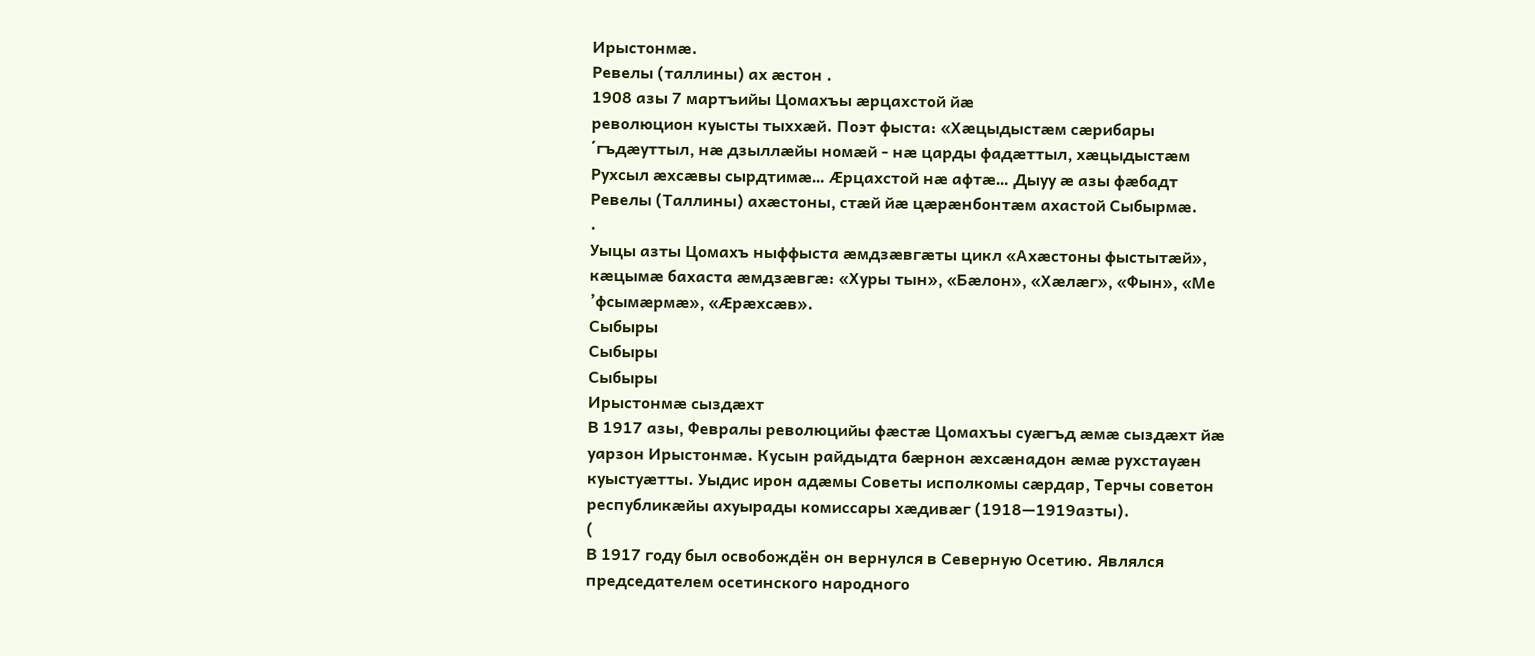Ирыстонмӕ.
Ревелы (таллины) ах ӕстон .
1908 азы 7 мартъийы Цомахъы ӕрцахстой йӕ
революцион куысты тыххӕй. Поэт фыста: «Хӕцыдыстӕм сӕрибары ΄гъдӕуттыл, нӕ дзыллӕйы номӕй - нӕ царды фадӕттыл, хӕцыдыстӕм Рухсыл ӕхсӕвы сырдтимӕ… Ӕрцахстой нӕ афтӕ… Дыуу ӕ азы фӕбадт Ревелы (Таллины) ахӕстоны, стӕй йӕ цӕрӕнбонтӕм ахастой Сыбырмӕ.
.
Уыцы азты Цомахъ ныффыста æмдзæвгæты цикл «Ахæстоны фыстытæй», кæцымæ бахаста æмдзæвгæ: «Хуры тын», «Бæлон», «Хæлæг», «Фын», «Ме ’фсымæрмæ», «Æрæхсæв».
Сыбыры
Сыбыры
Сыбыры
Ирыстонмæ сыздæхт
В 1917 азы, Февралы революцийы фæстæ Цомахъы суæгъд æмæ сыздæхт йæ уарзон Ирыстонмæ. Кусын райдыдта бæрнон æхсæнадон æмæ рухстауæн куыстуæтты. Уыдис ирон адæмы Советы исполкомы сæрдар, Терчы советон республикæйы ахуырады комиссары хæдивæг (1918—1919азты).
(
В 1917 году был освобождён он вернулся в Северную Осетию. Являлся председателем осетинского народного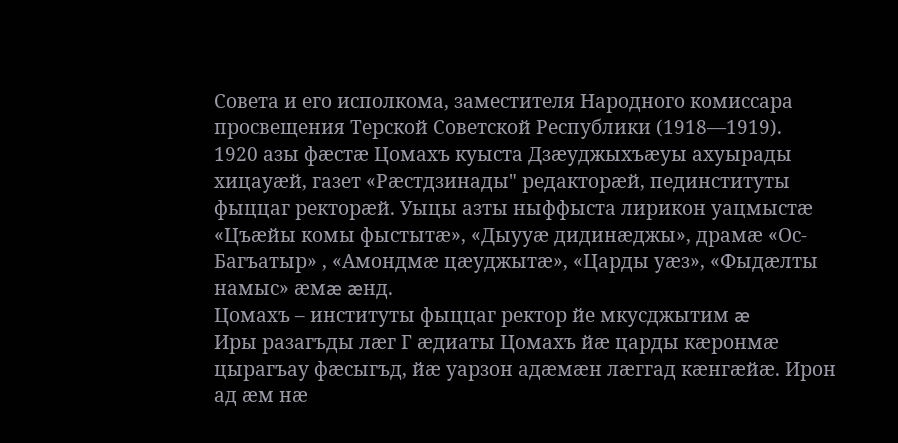Совета и его исполкома, заместителя Народного комиссара просвещения Терской Советской Республики (1918—1919).
1920 азы фæстæ Цомахъ куыста Дзæуджыхъæуы ахуырады хицауæй, газет «Рæстдзинады" редакторæй, пединституты фыццаг ректорæй. Уыцы азты ныффыста лирикон уацмыстæ «Цъæйы комы фыстытæ», «Дыууæ дидинæджы», драмæ «Ос-Багъатыр» , «Амондмæ цæуджытæ», «Царды уæз», «Фыдæлты намыс» æмæ æнд.
Цомахъ – институты фыццаг ректор йе мкусджытим æ
Иры разагъды лæг Г æдиаты Цомахъ йæ царды кæронмæ цырагъау фæсыгъд, йæ уарзон адæмæн лæггад кæнгæйæ. Ирон ад æм нæ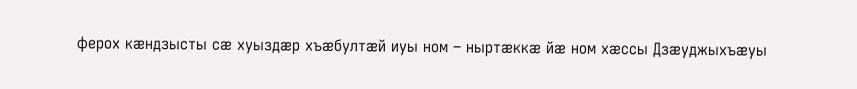ферох кæндзысты сæ хуыздæр хъæбултæй иуы ном – ныртæккæ йæ ном хæссы Дзæуджыхъæуы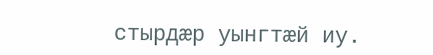стырдæр уынгтæй иу.